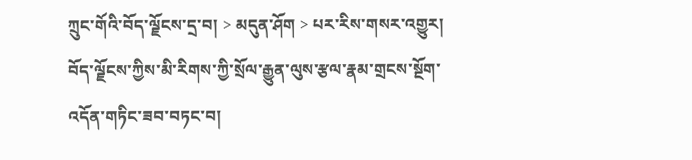ཀྲུང་གོའི་བོད་ལྗོངས་དྲ་བ། > མདུན་ཤོག > པར་རིས་གསར་འགྱུར།
བོད་ལྗོངས་ཀྱིས་མི་རིགས་ཀྱི་སྲོལ་རྒྱུན་ལུས་རྩལ་རྣམ་གྲངས་སྔོག་འདོན་གཏིང་ཟབ་བཏང་བ།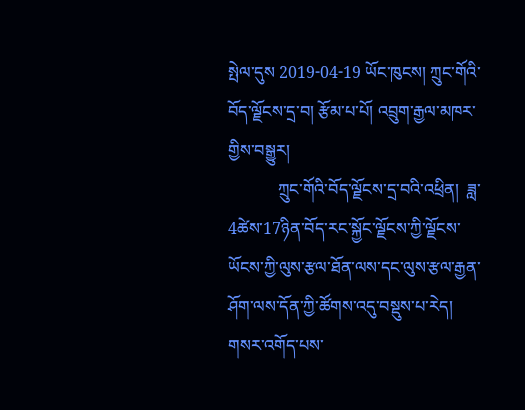སྤེལ་དུས 2019-04-19 ཡོང་ཁུངས། ཀྲུང་གོའི་བོད་ལྗོངས་དྲ་བ། རྩོམ་པ་པོ། འབྲུག་རྒྱལ་མཁར་གྱིས་བསྒྱུར།
            ཀྲུང་གོའི་བོད་ལྗོངས་དྲ་བའི་འཕྲིན།  ཟླ་4ཚེས་17ཉིན་བོད་རང་སྐྱོང་ལྗོངས་ཀྱི་ལྗོངས་ཡོངས་ཀྱི་ལུས་རྩལ་ཐོན་ལས་དང་ལུས་རྩལ་རྒྱན་ཤོག་ལས་དོན་ཀྱི་ཚོགས་འདུ་བསྡུས་པ་རེད། གསར་འགོད་པས་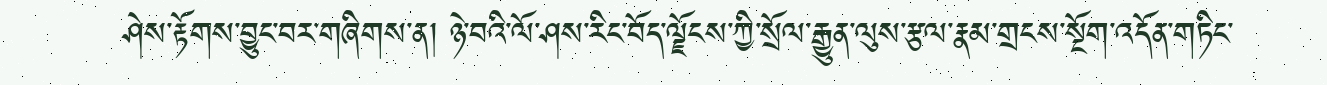ཤེས་རྟོགས་བྱུང་བར་གཞིགས་ན། ཉེ་བའི་ལོ་ཤས་རིང་བོད་ལྗོངས་ཀྱི་སྲོལ་རྒྱུན་ལུས་རྩལ་རྣམ་གྲངས་སྔོག་འདོན་གཏིང་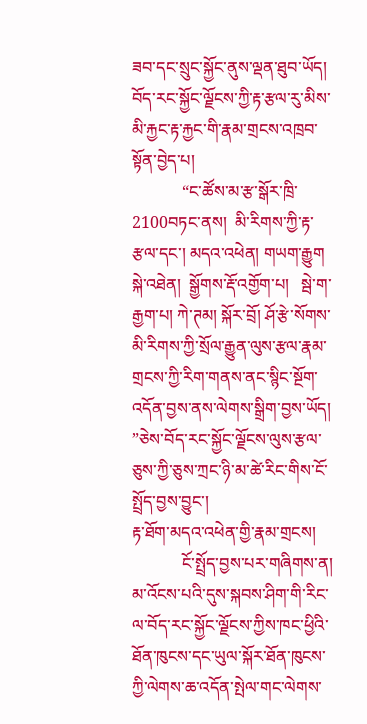ཟབ་དང་སྲུང་སྐྱོང་ནུས་ལྡན་ཐུབ་ཡོད།
བོད་རང་སྐྱོང་ལྗོངས་ཀྱི་རྟ་རྩལ་རུ་མིས་མི་རྐྱང་རྟ་རྐྱང་གི་རྣམ་གྲངས་འཁྲབ་སྟོན་བྱེད་པ།
            “ང་ཚོས་མ་རྩ་སྒོར་ཁྲི་2100བཏང་ནས།  མི་རིགས་ཀྱི་རྟ་རྩལ་དང་། མདའ་འཕེན། གཡག་རྒྱུག  སྐེ་འཐེན།  སྒྱོགས་རྡོ་འགྱོག་པ།   སྦེ་ག་རྒྱག་པ། ཀེ་ཊམ། སྐོར་བྲོ། ཤོ་རྩེ་སོགས་མི་རིགས་ཀྱི་སྲོལ་རྒྱུན་ལུས་རྩལ་རྣམ་གྲངས་ཀྱི་རིག་གནས་ནང་སྙིང་སྔོག་འདོན་བྱས་ནས་ལེགས་སྒྲིག་བྱས་ཡོད། ”ཅེས་བོད་རང་སྐྱོང་ལྗོངས་ལུས་རྩལ་ཅུས་ཀྱི་ཅུས་ཀྲང་ཉི་མ་ཚེ་རིང་གིས་ངོ་སྤྲོད་བྱས་བྱུང་།
རྟ་ཐོག་མདའ་འཕེན་གྱི་རྣམ་གྲངས།
            ངོ་སྤྲོད་བྱས་པར་གཞིགས་ན། མ་འོངས་པའི་དུས་སྐབས་ཤིག་གི་རིང་ལ་བོད་རང་སྐྱོང་ལྗོངས་ཀྱིས་ཁང་ཕྱིའི་ཐོན་ཁུངས་དང་ཡུལ་སྐོར་ཐོན་ཁུངས་ཀྱི་ལེགས་ཆ་འདོན་སྤེལ་གང་ལེགས་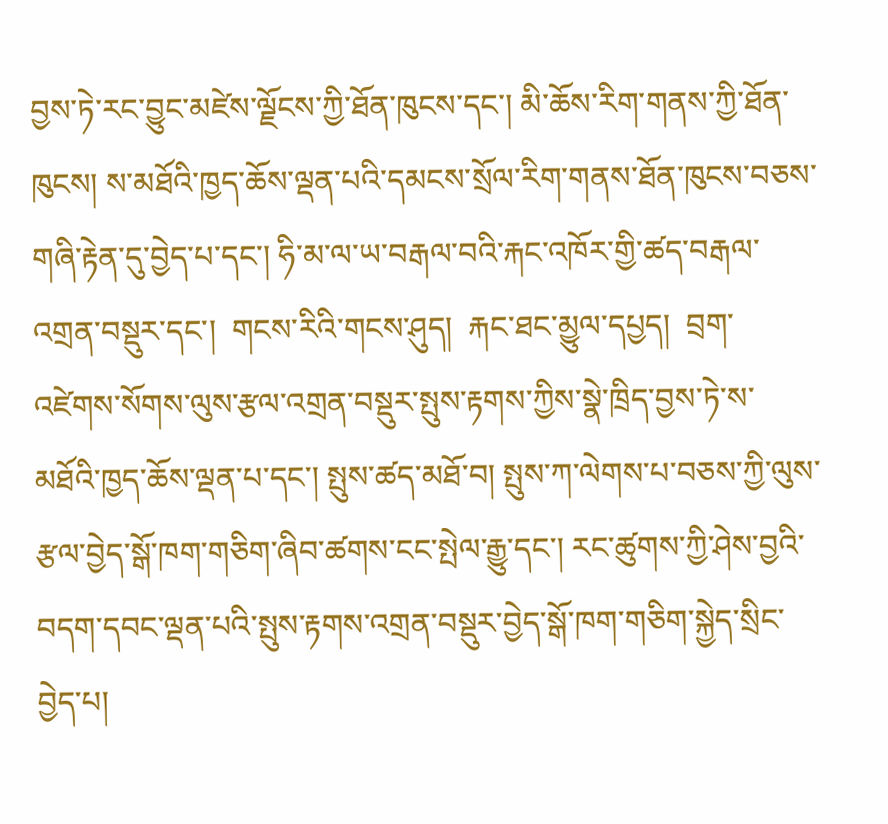བྱས་ཏེ་རང་བྱུང་མཛེས་ལྗོངས་ཀྱི་ཐོན་ཁུངས་དང་། མི་ཆོས་རིག་གནས་ཀྱི་ཐོན་ཁུངས། ས་མཐོའི་ཁྱད་ཆོས་ལྡན་པའི་དམངས་སྲོལ་རིག་གནས་ཐོན་ཁུངས་བཅས་གཞི་རྟེན་དུ་བྱེད་པ་དང་། ཧི་མ་ལ་ཡ་བརྒལ་བའི་རྐང་འཁོར་གྱི་ཚད་བརྒལ་འགྲན་བསྡུར་དང་།  གངས་རིའི་གངས་ཤུད།  རྐང་ཐང་མྱུལ་དཔྱད།  བྲག་འཛེགས་སོགས་ལུས་རྩལ་འགྲན་བསྡུར་སྤུས་རྟགས་ཀྱིས་སྣེ་ཁྲིད་བྱས་ཏེ་ས་མཐོའི་ཁྱད་ཆོས་ལྡན་པ་དང་། སྤུས་ཚད་མཐོ་བ། སྤུས་ཀ་ལེགས་པ་བཅས་ཀྱི་ལུས་རྩལ་བྱེད་སྒོ་ཁག་གཅིག་ཞིབ་ཚགས་ངང་སྤེལ་རྒྱུ་དང་། རང་ཚུགས་ཀྱི་ཤེས་བྱའི་བདག་དབང་ལྡན་པའི་སྤུས་རྟགས་འགྲན་བསྡུར་བྱེད་སྒོ་ཁག་གཅིག་སྐྱེད་སྲིང་བྱེད་པ།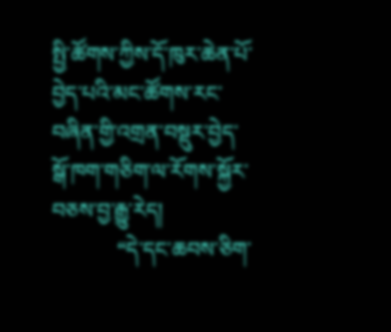སྤྱི་ཚོགས་ཀྱིས་དོ་ཁུར་ཆེན་པོ་བྱེད་པའི་མང་ཚོགས་རང་བཞིན་གྱི་འགྲན་བསྡུར་བྱེད་སྒོ་ཁག་གཅིག་ལ་རོགས་སྐྱོར་བཅས་བྱ་རྒྱུ་རེད།
            “དེ་དང་ཆབས་ཅིག་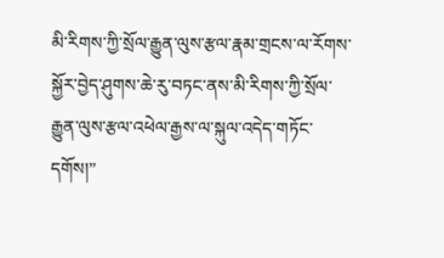མི་རིགས་ཀྱི་སྲོལ་རྒྱུན་ལུས་རྩལ་རྣམ་གྲངས་ལ་རོགས་སྐྱོར་བྱེད་ཤུགས་ཆེ་རུ་བཏང་ནས་མི་རིགས་ཀྱི་སྲོལ་རྒྱུན་ལུས་རྩལ་འཕེལ་རྒྱས་ལ་སྐུལ་འདེད་གཏོང་དགོས།”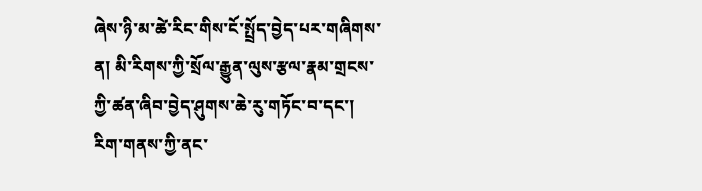ཞེས་ཉི་མ་ཚེ་རིང་གིས་ངོ་སྤྲོད་བྱེད་པར་གཞིགས་ན། མི་རིགས་ཀྱི་སྲོལ་རྒྱུན་ལུས་རྩལ་རྣམ་གྲངས་ཀྱི་ཚན་ཞིབ་བྱེད་ཤུགས་ཆེ་རུ་གཏོང་བ་དང་། རིག་གནས་ཀྱི་ནང་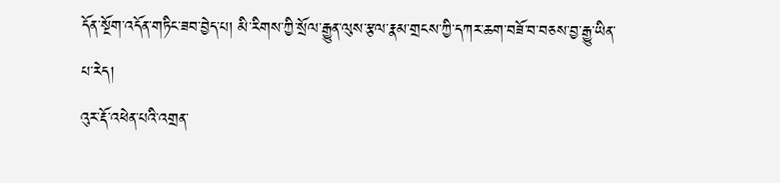དོན་སྔོག་འདོན་གཏིང་ཟབ་བྱེད་པ། མི་རིགས་ཀྱི་སྲོལ་རྒྱུན་ལུས་རྩལ་རྣམ་གྲངས་ཀྱི་དཀར་ཆག་བཟོ་བ་བཅས་བྱ་རྒྱུ་ཡིན་པ་རེད།
འུར་རྡོ་འཕེན་པའི་འགྲན་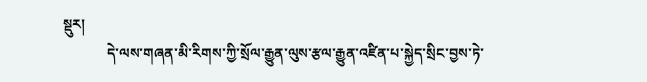སྡུར།
            དེ་ལས་གཞན་མི་རིགས་ཀྱི་སྲོལ་རྒྱུན་ལུས་རྩལ་རྒྱུན་འཛིན་པ་སྐྱེད་སྲིང་བྱས་ཏེ་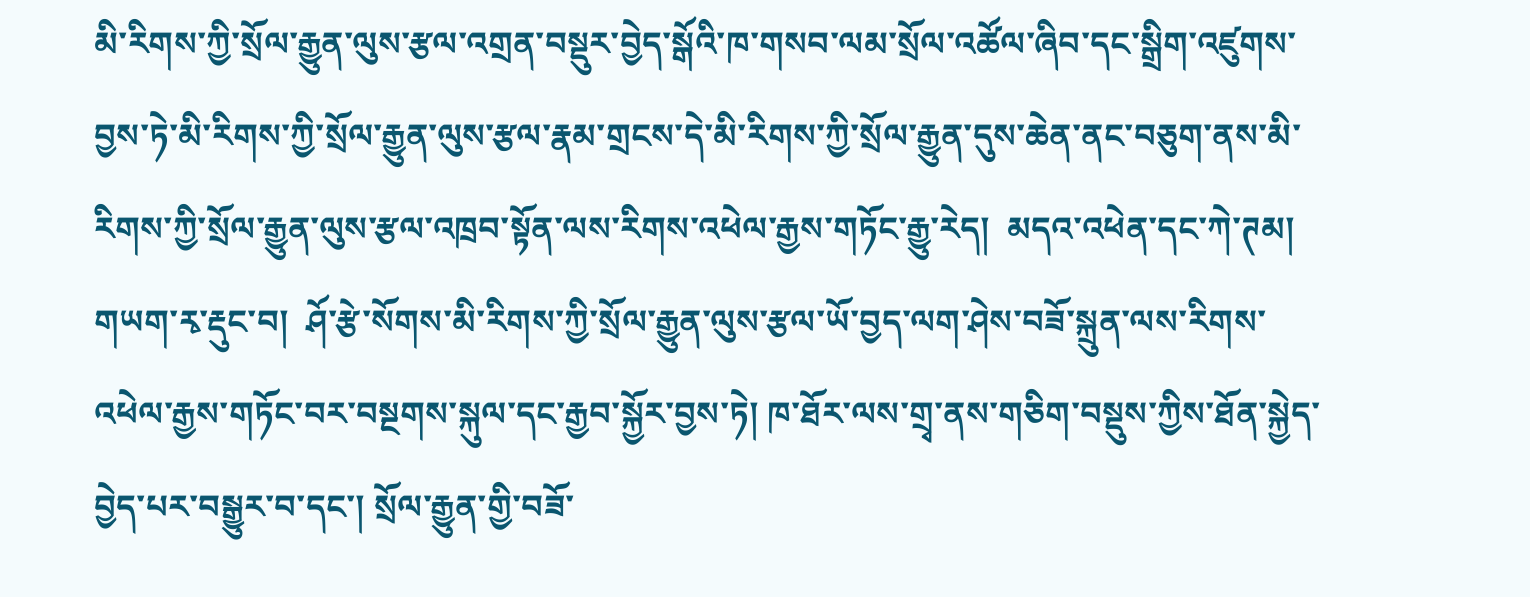མི་རིགས་ཀྱི་སྲོལ་རྒྱུན་ལུས་རྩལ་འགྲན་བསྡུར་བྱེད་སྒོའི་ཁ་གསབ་ལམ་སྲོལ་འཚོལ་ཞིབ་དང་སྒྲིག་འཛུགས་བྱས་ཏེ་མི་རིགས་ཀྱི་སྲོལ་རྒྱུན་ལུས་རྩལ་རྣམ་གྲངས་དེ་མི་རིགས་ཀྱི་སྲོལ་རྒྱུན་དུས་ཆེན་ནང་བཅུག་ནས་མི་རིགས་ཀྱི་སྲོལ་རྒྱུན་ལུས་རྩལ་འཁྲབ་སྟོན་ལས་རིགས་འཕེལ་རྒྱས་གཏོང་རྒྱུ་རེད།  མདའ་འཕེན་དང་ཀེ་ཊམ། གཡག་རྭ་རྡུང་བ།  ཤོ་རྩེ་སོགས་མི་རིགས་ཀྱི་སྲོལ་རྒྱུན་ལུས་རྩལ་ཡོ་བྱད་ལག་ཤེས་བཟོ་སྐྲུན་ལས་རིགས་འཕེལ་རྒྱས་གཏོང་བར་བསྔགས་སྐུལ་དང་རྒྱབ་སྐྱོར་བྱས་ཏེ། ཁ་ཐོར་ལས་གྲྭ་ནས་གཅིག་བསྡུས་ཀྱིས་ཐོན་སྐྱེད་བྱེད་པར་བསྒྱུར་བ་དང་། སྲོལ་རྒྱུན་གྱི་བཟོ་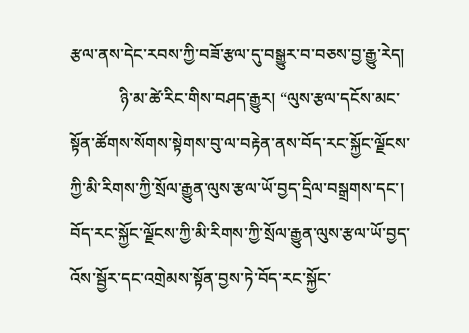རྩལ་ནས་དེང་རབས་ཀྱི་བཟོ་རྩལ་དུ་བསྒྱུར་བ་བཅས་བྱ་རྒྱུ་རེད།
            ཉི་མ་ཚེ་རིང་གིས་བཤད་རྒྱུར། “ལུས་རྩལ་དངོས་མང་སྟོན་ཚོགས་སོགས་སྟེགས་བུ་ལ་བརྟེན་ནས་བོད་རང་སྐྱོང་ལྗོངས་ཀྱི་མི་རིགས་ཀྱི་སྲོལ་རྒྱུན་ལུས་རྩལ་ཡོ་བྱད་དྲིལ་བསྒྲགས་དང་།   བོད་རང་སྐྱོང་ལྗོངས་ཀྱི་མི་རིགས་ཀྱི་སྲོལ་རྒྱུན་ལུས་རྩལ་ཡོ་བྱད་འོས་སྦྱོར་དང་འགྲེམས་སྟོན་བྱས་ཏེ་བོད་རང་སྐྱོང་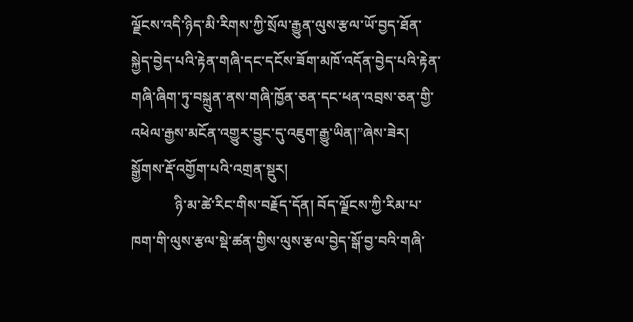ལྗོངས་འདི་ཉིད་མི་རིགས་ཀྱི་སྲོལ་རྒྱུན་ལུས་རྩལ་ཡོ་བྱད་ཐོན་སྐྱེད་བྱེད་པའི་རྟེན་གཞི་དང་དངོས་ཟོག་མཁོ་འདོན་བྱེད་པའི་རྟེན་གཞི་ཞིག་ཏུ་བསྐྲུན་ནས་གཞི་ཁྱོན་ཅན་དང་ཕན་འབྲས་ཅན་གྱི་འཕེལ་རྒྱས་མངོན་འགྱུར་བྱུང་དུ་འཇུག་རྒྱུ་ཡིན།”ཞེས་ཟེར།
སྒྱོགས་རྡོ་འགྱོག་པའི་འགྲན་སྡུར།
            ཉི་མ་ཚེ་རིང་གིས་བརྗོད་དོན། བོད་ལྗོངས་ཀྱི་རིམ་པ་ཁག་གི་ལུས་རྩལ་སྡེ་ཚན་གྱིས་ལུས་རྩལ་བྱེད་སྒོ་བྱ་བའི་གཞི་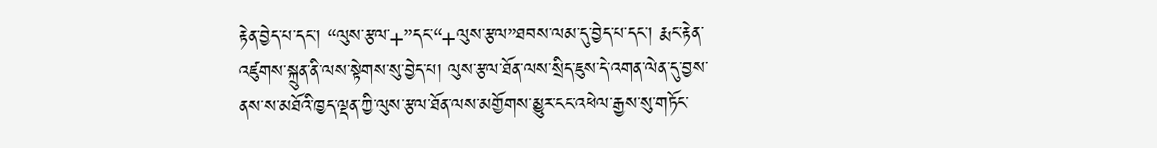རྟེན་བྱེད་པ་དང་། “ལུས་རྩལ་+”དང་“+ལུས་རྩལ”ཐབས་ལམ་དུ་བྱེད་པ་དང་། རྨང་རྟེན་འཛུགས་སྐྲུན་ནི་ལས་སྟེགས་སུ་བྱེད་པ། ལུས་རྩལ་ཐོན་ལས་སྲིད་ཇུས་དེ་འགན་ལེན་དུ་བྱས་ནས་ས་མཐོའི་ཁྱད་ལྡན་ཀྱི་ལུས་རྩལ་ཐོན་ལས་མགྱོགས་མྱུར་ངང་འཕེལ་རྒྱས་སུ་གཏོང་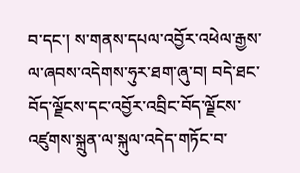བ་དང་། ས་གནས་དཔལ་འབྱོར་འཕེལ་རྒྱས་ལ་ཞབས་འདེགས་ཧུར་ཐག་ཞུ་བ། བདེ་ཐང་བོད་ལྗོངས་དང་འབྱོར་འབྲིང་བོད་ལྗོངས་འཛུགས་སྐྲུན་ལ་སྐུལ་འདེད་གཏོང་བ་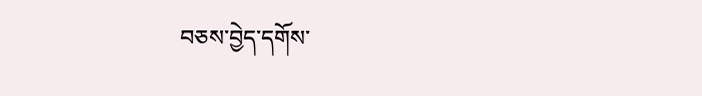བཅས་བྱེད་དགོས་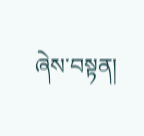ཞེས་བསྟན།